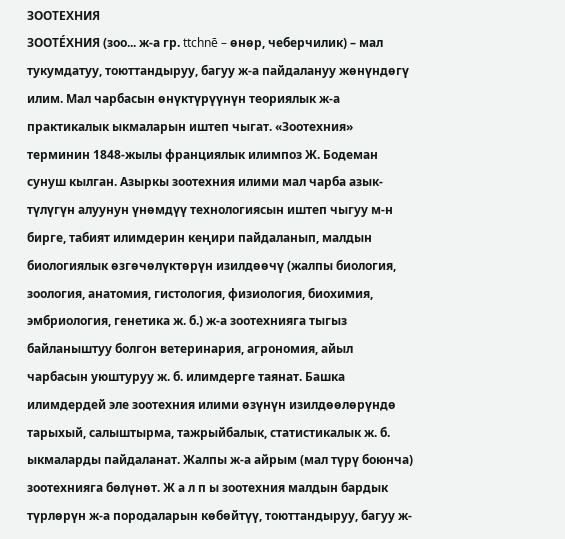ЗООТЕХНИЯ
ЗООТЕ́ХНИЯ (зоо... ж-а гр. ttchnē – өнөр, чеберчилик) – мал тукумдатуу, тоюттандыруу, багуу ж-а пайдалануу жөнүндөгү илим. Мал чарбасын өнүктүрүүнүн теориялык ж-а практикалык ыкмаларын иштеп чыгат. «Зоотехния» терминин 1848-жылы франциялык илимпоз Ж. Бодеман сунуш кылган. Азыркы зоотехния илими мал чарба азык-түлүгүн алуунун үнөмдүү технологиясын иштеп чыгуу м-н бирге, табият илимдерин кеңири пайдаланып, малдын биологиялык өзгөчөлүктөрүн изилдөөчү (жалпы биология, зоология, анатомия, гистология, физиология, биохимия, эмбриология, генетика ж. б.) ж-а зоотехнияга тыгыз байланыштуу болгон ветеринария, агрономия, айыл чарбасын уюштуруу ж. б. илимдерге таянат. Башка илимдердей эле зоотехния илими өзүнүн изилдөөлөрүндө тарыхый, салыштырма, тажрыйбалык, статистикалык ж. б. ыкмаларды пайдаланат. Жалпы ж-а айрым (мал түрү боюнча) зоотехнияга бөлүнөт. Ж а л п ы зоотехния малдын бардык түрлөрүн ж-а породаларын көбөйтүү, тоюттандыруу, багуу ж-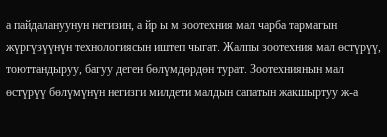а пайдалануунун негизин, а йр ы м зоотехния мал чарба тармагын жүргүзүүнүн технологиясын иштеп чыгат. Жалпы зоотехния мал өстүрүү, тоюттандыруу, багуу деген бөлүмдөрдөн турат. Зоотехниянын мал өстүрүү бөлүмүнүн негизги милдети малдын сапатын жакшыртуу ж-а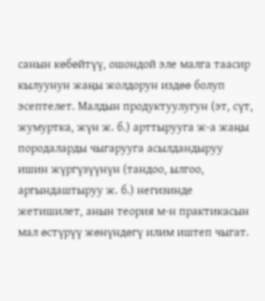санын көбөйтүү, ошондой эле малга таасир кылуунун жаңы жолдорун издөө болуп эсептелет. Малдын продуктуулугун (эт, сүт, жумуртка, жүн ж. б.) арттырууга ж-а жаңы породаларды чыгарууга асылдандыруу ишин жүргүзүүнүн (тандоо, ылгоо, аргындаштыруу ж. б.) негизинде жетишилет, анын теория м-н практикасын мал өстүрүү жөнүндөгү илим иштеп чыгат.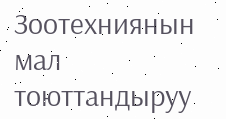Зоотехниянын мал тоюттандыруу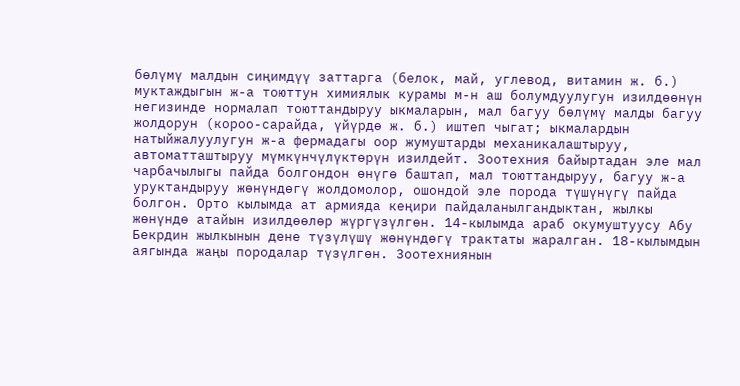бөлүмү малдын сиңимдүү заттарга (белок, май, углевод, витамин ж. б.) муктаждыгын ж-а тоюттун химиялык курамы м-н аш болумдуулугун изилдөөнүн негизинде нормалап тоюттандыруу ыкмаларын, мал багуу бөлүмү малды багуу жолдорун (короо-сарайда, үйүрдө ж. б.) иштеп чыгат; ыкмалардын натыйжалуулугун ж-а фермадагы оор жумуштарды механикалаштыруу, автоматташтыруу мүмкүнчүлүктөрүн изилдейт. Зоотехния байыртадан эле мал чарбачылыгы пайда болгондон өнүгө баштап, мал тоюттандыруу, багуу ж-а уруктандыруу жөнүндөгү жолдомолор, ошондой эле порода түшүнүгү пайда болгон. Орто кылымда ат армияда кеңири пайдаланылгандыктан, жылкы жөнүндө атайын изилдөөлөр жүргүзүлгөн. 14-кылымда араб окумуштуусу Абу Бекрдин жылкынын дене түзүлүшү жөнүндөгү трактаты жаралган. 18-кылымдын аягында жаңы породалар түзүлгөн. Зоотехниянын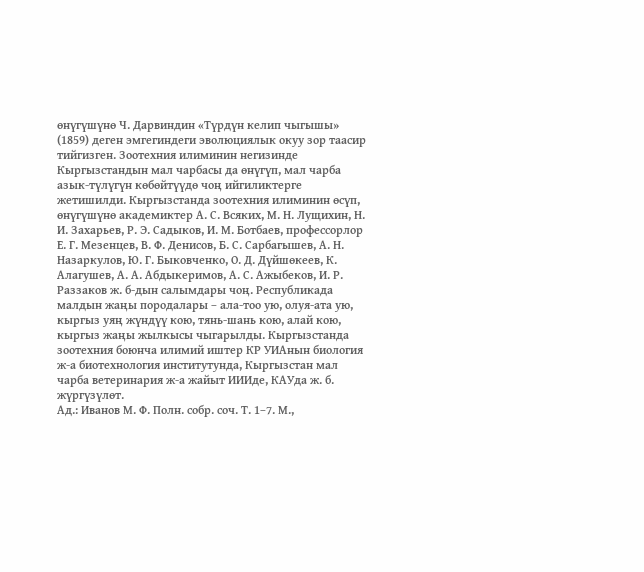өнүгүшүнө Ч. Дарвиндин «Түрдүн келип чыгышы» (1859) деген эмгегиндеги эволюциялык окуу зор таасир тийгизген. Зоотехния илиминин негизинде Кыргызстандын мал чарбасы да өнүгүп, мал чарба азык-түлүгүн көбөйтүүдө чоң ийгиликтерге жетишилди. Кыргызстанда зоотехния илиминин өсүп, өнүгүшүнө академиктер А. С. Всяких, М. Н. Лущихин, Н. И. Захарьев, Р. Э. Садыков, И. М. Ботбаев, профессорлор Е. Г. Мезенцев, В. Ф. Денисов, Б. С. Сарбагышев, А. Н. Назаркулов, Ю. Г. Быковченко, О. Д. Дүйшөкеев, К. Алагушев, А. А. Абдыкеримов, А. С. Ажыбеков, И. Р. Раззаков ж. б-дын салымдары чоң. Республикада малдын жаңы породалары – ала-тоо ую, олуя-ата ую, кыргыз уяң жүндүү кою, тянь-шань кою, алай кою, кыргыз жаңы жылкысы чыгарылды. Кыргызстанда зоотехния боюнча илимий иштер КР УИАнын биология ж-а биотехнология институтунда, Кыргызстан мал чарба ветеринария ж-а жайыт ИИИде, КАУда ж. б. жүргүзүлөт.
Ад.: Иванов М. Ф. Полн. собр. соч. Т. 1–7. М.,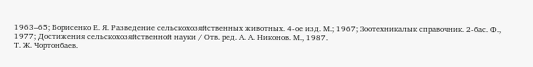1963–65; Борисенко Е. Я. Разведение сельскохозяйственных животных. 4-ое изд. М.; 1967; Зоотехникалык справочник. 2-бас. Ф., 1977; Достижения сельскохозяйственной науки / Отв. ред. А. А. Никонов. М., 1987.
Т. Ж. Чортонбаев.